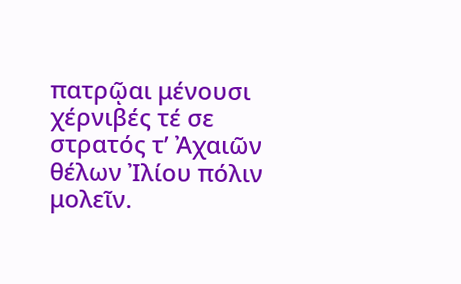πατρῷαι μένουσι χέρνιβές τέ σε στρατός τʼ Ἀχαιῶν θέλων Ἰλίου πόλιν μολεῖν.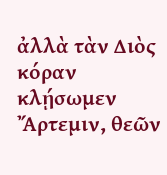ἀλλὰ τὰν Διὸς κόραν κλῄσωμεν Ἄρτεμιν, θεῶν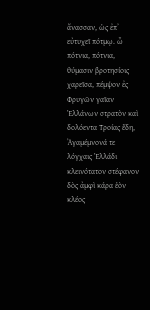ἄνασσαν, ὡς ἐπʼ εὐτυχεῖ πότμῳ. ὦ πότνια, πότνια, θύμασιν βροτησίοις χαρεῖσα, πέμψον ἐς Φρυγῶν γαῖαν Ἑλλάνων στρατὸν καὶ δολόεντα Τροίας ἕδη, Ἀγαμέμνονά τε λόγχαις Ἑλλάδι κλεινότατον στέφανον δὸς ἀμφὶ κάρα ἑὸν κλέος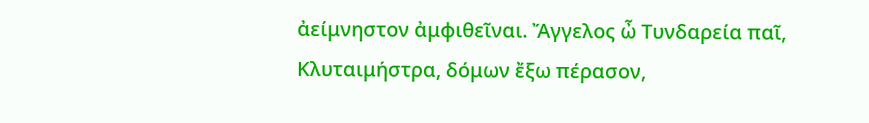ἀείμνηστον ἀμφιθεῖναι. Ἄγγελος ὦ Τυνδαρεία παῖ, Κλυταιμήστρα, δόμων ἔξω πέρασον,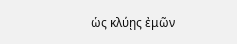ὡς κλύῃς ἐμῶν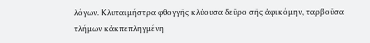λόγων. Κλυταιμήστρα φθογγῆς κλύουσα δεῦρο σῆς ἀφικόμην, ταρβοῦσα τλήμων κἀκπεπληγμένη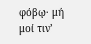φόβῳ· μή μοί τινʼ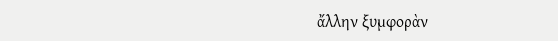ἄλλην ξυμφορὰν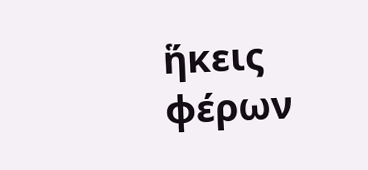ἥκεις φέρων